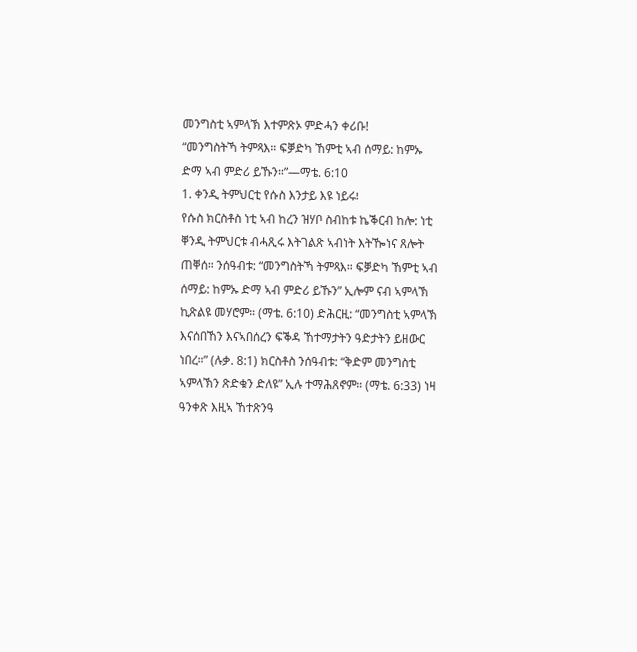መንግስቲ ኣምላኽ እተምጽኦ ምድሓን ቀሪቡ!
“መንግስትኻ ትምጻእ። ፍቓድካ ኸምቲ ኣብ ሰማይ: ከምኡ ድማ ኣብ ምድሪ ይኹን።”—ማቴ. 6:10
1. ቀንዲ ትምህርቲ የሱስ እንታይ እዩ ነይሩ፧
የሱስ ክርስቶስ ነቲ ኣብ ከረን ዝሃቦ ስብከቱ ኬቕርብ ከሎ: ነቲ ቐንዲ ትምህርቱ ብሓጺሩ እትገልጽ ኣብነት እትዀነና ጸሎት ጠቐሰ። ንሰዓብቱ: “መንግስትኻ ትምጻእ። ፍቓድካ ኸምቲ ኣብ ሰማይ: ከምኡ ድማ ኣብ ምድሪ ይኹን” ኢሎም ናብ ኣምላኽ ኪጽልዩ መሃሮም። (ማቴ. 6:10) ድሕርዚ: “መንግስቲ ኣምላኽ እናሰበኸን እናኣበሰረን ፍቕዳ ኸተማታትን ዓድታትን ይዘውር ነበረ።” (ሉቃ. 8:1) ክርስቶስ ንሰዓብቱ: “ቅድም መንግስቲ ኣምላኽን ጽድቁን ድለዩ” ኢሉ ተማሕጸኖም። (ማቴ. 6:33) ነዛ ዓንቀጽ እዚኣ ኸተጽንዓ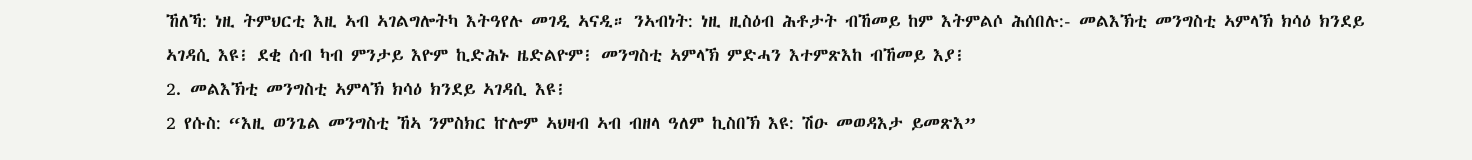ኸለኻ: ነዚ ትምህርቲ እዚ ኣብ ኣገልግሎትካ እትዓየሉ መገዲ ኣናዲ። ንኣብነት: ነዚ ዚስዕብ ሕቶታት ብኸመይ ከም እትምልሶ ሕሰበሉ:- መልእኽቲ መንግስቲ ኣምላኽ ክሳዕ ክንደይ ኣገዳሲ እዩ፧ ደቂ ሰብ ካብ ምንታይ እዮም ኪድሕኑ ዜድልዮም፧ መንግስቲ ኣምላኽ ምድሓን እተምጽእከ ብኸመይ እያ፧
2. መልእኽቲ መንግስቲ ኣምላኽ ክሳዕ ክንደይ ኣገዳሲ እዩ፧
2 የሱስ: “እዚ ወንጌል መንግስቲ ኸኣ ንምስክር ኵሎም ኣህዛብ ኣብ ብዘላ ዓለም ኪስበኽ እዩ: ሽዑ መወዳእታ ይመጽእ”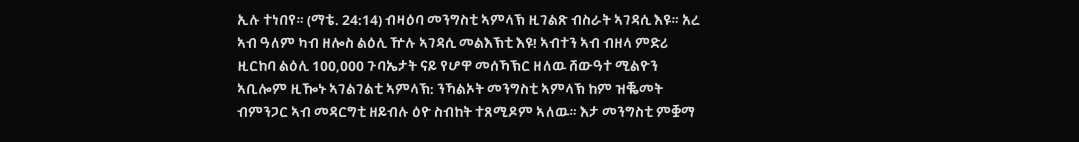ኢሉ ተነበየ። (ማቴ. 24:14) ብዛዕባ መንግስቲ ኣምላኽ ዚገልጽ ብስራት ኣገዳሲ እዩ። አረ ኣብ ዓለም ካብ ዘሎስ ልዕሊ ዅሉ ኣገዳሲ መልእኽቲ እዩ! ኣብተን ኣብ ብዘላ ምድሪ ዚርከባ ልዕሊ 100,000 ጉባኤታት ናይ የሆዋ መሰኻኽር ዘለዉ ሸውዓተ ሚልዮን ኣቢሎም ዚዀኑ ኣገልገልቲ ኣምላኽ: ንኻልኦት መንግስቲ ኣምላኽ ከም ዝቘመት ብምንጋር ኣብ መዳርግቲ ዘይብሉ ዕዮ ስብከት ተጸሚዶም ኣለዉ። እታ መንግስቲ ምቛማ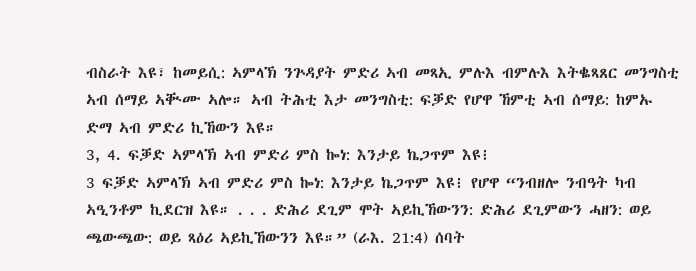ብስራት እዩ፣ ከመይሲ: ኣምላኽ ንጕዳያት ምድሪ ኣብ መጻኢ ምሉእ ብምሉእ እትቈጻጸር መንግስቲ ኣብ ሰማይ ኣቚሙ ኣሎ። ኣብ ትሕቲ እታ መንግስቲ: ፍቓድ የሆዋ ኸምቲ ኣብ ሰማይ: ከምኡ ድማ ኣብ ምድሪ ኪኸውን እዩ።
3, 4. ፍቓድ ኣምላኽ ኣብ ምድሪ ምስ ኰነ: እንታይ ኬጋጥም እዩ፧
3 ፍቓድ ኣምላኽ ኣብ ምድሪ ምስ ኰነ: እንታይ ኬጋጥም እዩ፧ የሆዋ “ንብዘሎ ንብዓት ካብ ኣዒንቶም ኪደርዝ እዩ። . . . ድሕሪ ደጊም ሞት ኣይኪኸውንን: ድሕሪ ደጊምውን ሓዘን: ወይ ጫውጫው: ወይ ጻዕሪ ኣይኪኸውንን እዩ።” (ራእ. 21:4) ሰባት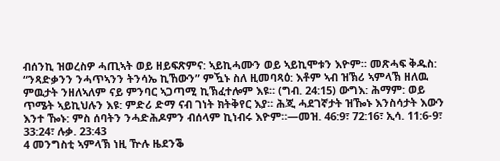ብሰንኪ ዝወረስዎ ሓጢኣት ወይ ዘይፍጽምና: ኣይኪሓሙን ወይ ኣይኪሞቱን እዮም። መጽሓፍ ቅዱስ: “ንጻድቃንን ንሓጥኣንን ትንሳኤ ኪኸውን” ምዃኑ ስለ ዚመባጻዕ: እቶም ኣብ ዝኽሪ ኣምላኽ ዘለዉ ምዉታት ንዘለኣለም ናይ ምንባር ኣጋጣሚ ኪኽፈተሎም እዩ። (ግብ. 24:15) ውግእ: ሕማም: ወይ ጥሜት ኣይኪህሉን እዩ: ምድሪ ድማ ናብ ገነት ክትቅየር እያ። ሕጂ ሓደገኛታት ዝዀኑ እንስሳታት እውን እንተ ዀኑ: ምስ ሰባትን ንሓድሕዶምን ብሰላም ኪነብሩ እዮም።—መዝ. 46:9፣ 72:16፣ ኢሳ. 11:6-9፣ 33:24፣ ሉቃ. 23:43
4 መንግስቲ ኣምላኽ ነዚ ዅሉ ዜደንቕ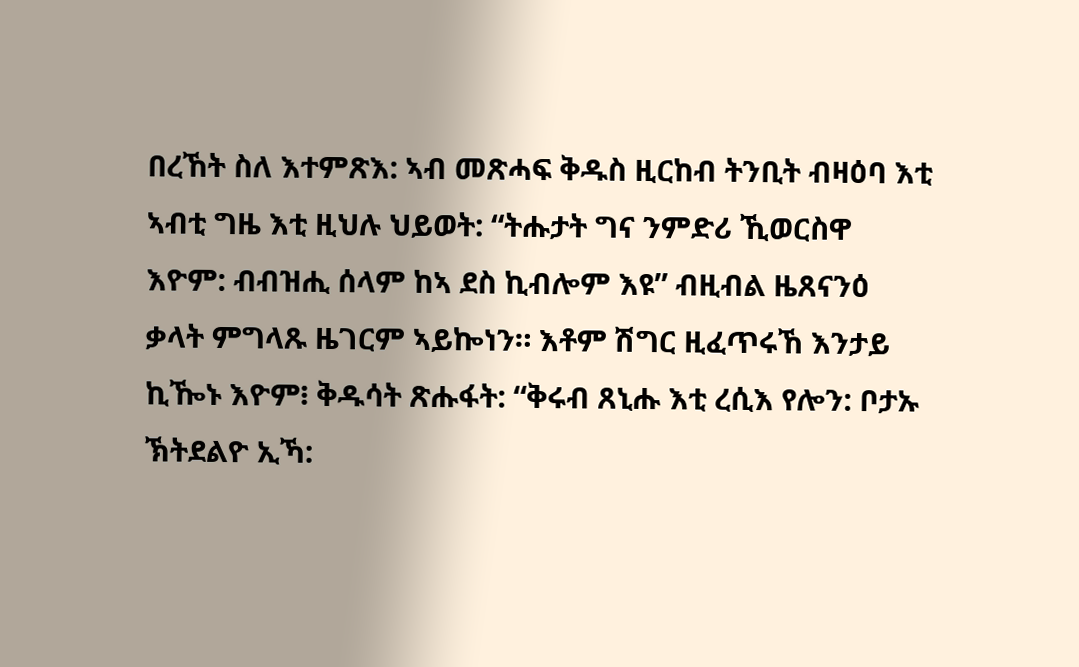በረኸት ስለ እተምጽእ: ኣብ መጽሓፍ ቅዱስ ዚርከብ ትንቢት ብዛዕባ እቲ ኣብቲ ግዜ እቲ ዚህሉ ህይወት: “ትሑታት ግና ንምድሪ ኺወርስዋ እዮም: ብብዝሒ ሰላም ከኣ ደስ ኪብሎም እዩ” ብዚብል ዜጸናንዕ ቃላት ምግላጹ ዜገርም ኣይኰነን። እቶም ሽግር ዚፈጥሩኸ እንታይ ኪዀኑ እዮም፧ ቅዱሳት ጽሑፋት: “ቅሩብ ጸኒሑ እቲ ረሲእ የሎን: ቦታኡ ኽትደልዮ ኢኻ: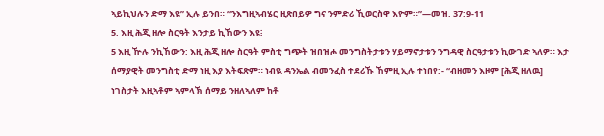ኣይኪህሉን ድማ እዩ” ኢሉ ይንበ። “ንእግዚኣብሄር ዚጽበይዎ ግና ንምድሪ ኺወርስዋ እዮም።”—መዝ. 37:9-11
5. እዚ ሕጂ ዘሎ ስርዓት እንታይ ኪኸውን እዩ፧
5 እዚ ዅሉ ንኪኸውን: እዚ ሕጂ ዘሎ ስርዓት ምስቲ ግጭት ዝበዝሖ መንግስትታቱን ሃይማኖታቱን ንግዳዊ ስርዓታቱን ኪውገድ ኣለዎ። እታ ሰማያዊት መንግስቲ ድማ ነዚ እያ እትፍጽም። ነብዪ ዳንኤል ብመንፈስ ተደሪኹ ኸምዚ ኢሉ ተነበየ:- “ብዘመን እዞም [ሕጂ ዘለዉ] ነገስታት እዚኣቶም ኣምላኽ ሰማይ ንዘለኣለም ከቶ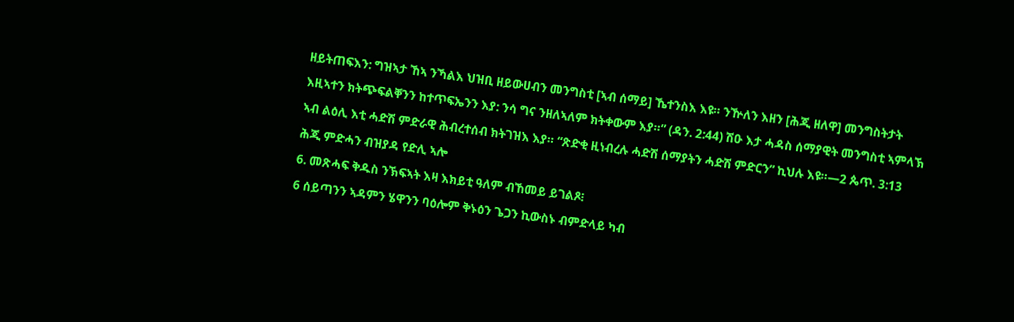ዘይትጠፍእን: ግዝኣታ ኸኣ ንኻልእ ህዝቢ ዘይውሀብን መንግስቲ [ኣብ ሰማይ] ኼተንስእ እዩ። ንዅለን እዘን [ሕጂ ዘለዋ] መንግስትታት እዚኣተን ክትጭፍልቐንን ከተጥፍኤንን እያ: ንሳ ግና ንዘለኣለም ክትቀውም እያ።” (ዳን. 2:44) ሽዑ እታ ሓዳስ ሰማያዊት መንግስቲ ኣምላኽ ኣብ ልዕሊ እቲ ሓድሽ ምድራዊ ሕብረተሰብ ክትገዝእ እያ። “ጽድቂ ዚነብረሉ ሓድሽ ሰማያትን ሓድሽ ምድርን” ኪህሉ እዩ።—2 ጴጥ. 3:13
ሕጂ ምድሓን ብዝያዳ የድሊ ኣሎ
6. መጽሓፍ ቅዱስ ንኽፍኣት እዛ እክይቲ ዓለም ብኸመይ ይገልጾ፧
6 ሰይጣንን ኣዳምን ሄዋንን ባዕሎም ቅኑዕን ጌጋን ኪውስኑ ብምድላይ ካብ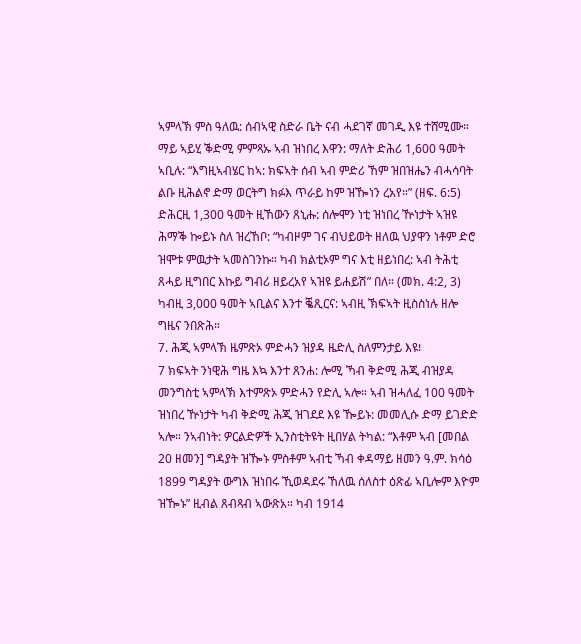ኣምላኽ ምስ ዓለዉ: ሰብኣዊ ስድራ ቤት ናብ ሓደገኛ መገዲ እዩ ተሸሚሙ። ማይ ኣይሂ ቕድሚ ምምጻኡ ኣብ ዝነበረ እዋን: ማለት ድሕሪ 1,600 ዓመት ኣቢሉ: “እግዚኣብሄር ከኣ: ክፍኣት ሰብ ኣብ ምድሪ ኸም ዝበዝሔን ብሓሳባት ልቡ ዚሕልኖ ድማ ወርትግ ክፉእ ጥራይ ከም ዝዀነን ረአየ።” (ዘፍ. 6:5) ድሕርዚ 1,300 ዓመት ዚኸውን ጸኒሑ: ሰሎሞን ነቲ ዝነበረ ዅነታት ኣዝዩ ሕማቕ ኰይኑ ስለ ዝረኸቦ: “ካብዞም ገና ብህይወት ዘለዉ ህያዋን ነቶም ድሮ ዝሞቱ ምዉታት ኣመስገንኩ። ካብ ክልቲኦም ግና እቲ ዘይነበረ: ኣብ ትሕቲ ጸሓይ ዚግበር እኩይ ግብሪ ዘይረአየ ኣዝዩ ይሐይሽ” በለ። (መክ. 4:2, 3) ካብዚ 3,000 ዓመት ኣቢልና እንተ ቘጺርና: ኣብዚ ኽፍኣት ዚስስነሉ ዘሎ ግዜና ንበጽሕ።
7. ሕጂ ኣምላኽ ዜምጽኦ ምድሓን ዝያዳ ዜድሊ ስለምንታይ እዩ፧
7 ክፍኣት ንነዊሕ ግዜ እኳ እንተ ጸንሐ: ሎሚ ኻብ ቅድሚ ሕጂ ብዝያዳ መንግስቲ ኣምላኽ እተምጽኦ ምድሓን የድሊ ኣሎ። ኣብ ዝሓለፈ 100 ዓመት ዝነበረ ዅነታት ካብ ቅድሚ ሕጂ ዝገደደ እዩ ዀይኑ: መመሊሱ ድማ ይገድድ ኣሎ። ንኣብነት: ዎርልድዎች ኢንስቲትዩት ዚበሃል ትካል: “እቶም ኣብ [መበል 20 ዘመን] ግዳያት ዝዀኑ ምስቶም ኣብቲ ኻብ ቀዳማይ ዘመን ዓ.ም. ክሳዕ 1899 ግዳያት ውግእ ዝነበሩ ኺወዳደሩ ኸለዉ ሰለስተ ዕጽፊ ኣቢሎም እዮም ዝዀኑ” ዚብል ጸብጻብ ኣውጽአ። ካብ 1914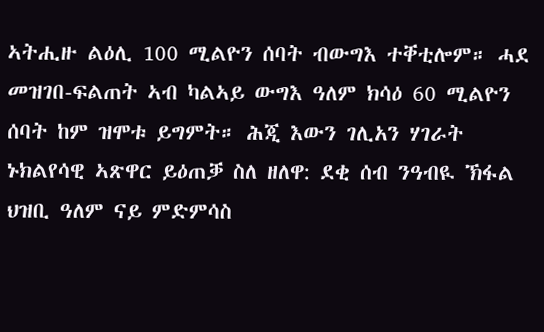ኣትሒዙ ልዕሊ 100 ሚልዮን ሰባት ብውግእ ተቐቲሎም። ሓደ መዝገበ-ፍልጠት ኣብ ካልኣይ ውግእ ዓለም ክሳዕ 60 ሚልዮን ሰባት ከም ዝሞቱ ይግምት። ሕጂ እውን ገሊአን ሃገራት ኑክልየሳዊ ኣጽዋር ይዕጠቓ ስለ ዘለዋ: ደቂ ሰብ ንዓብዪ ኽፋል ህዝቢ ዓለም ናይ ምድምሳስ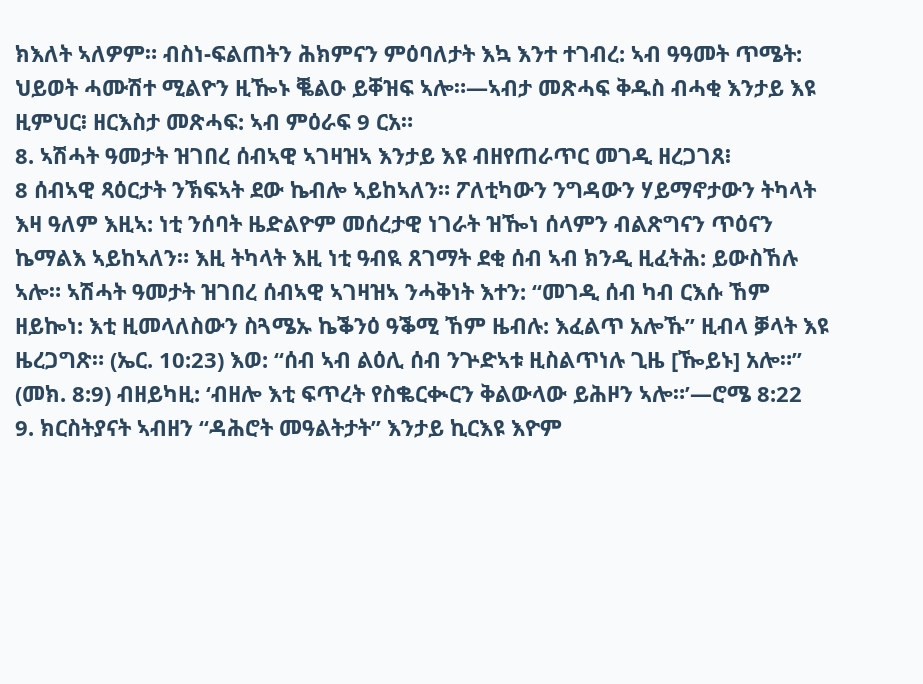ክእለት ኣለዎም። ብስነ-ፍልጠትን ሕክምናን ምዕባለታት እኳ እንተ ተገብረ: ኣብ ዓዓመት ጥሜት: ህይወት ሓሙሽተ ሚልዮን ዚዀኑ ቘልዑ ይቐዝፍ ኣሎ።—ኣብታ መጽሓፍ ቅዱስ ብሓቂ እንታይ እዩ ዚምህር፧ ዘርእስታ መጽሓፍ: ኣብ ምዕራፍ 9 ርአ።
8. ኣሽሓት ዓመታት ዝገበረ ሰብኣዊ ኣገዛዝኣ እንታይ እዩ ብዘየጠራጥር መገዲ ዘረጋገጸ፧
8 ሰብኣዊ ጻዕርታት ንኽፍኣት ደው ኬብሎ ኣይከኣለን። ፖለቲካውን ንግዳውን ሃይማኖታውን ትካላት እዛ ዓለም እዚኣ: ነቲ ንሰባት ዜድልዮም መሰረታዊ ነገራት ዝዀነ ሰላምን ብልጽግናን ጥዕናን ኬማልእ ኣይከኣለን። እዚ ትካላት እዚ ነቲ ዓብዪ ጸገማት ደቂ ሰብ ኣብ ክንዲ ዚፈትሕ: ይውስኸሉ ኣሎ። ኣሽሓት ዓመታት ዝገበረ ሰብኣዊ ኣገዛዝኣ ንሓቅነት እተን: “መገዲ ሰብ ካብ ርእሱ ኸም ዘይኰነ: እቲ ዚመላለስውን ስጓሜኡ ኬቕንዕ ዓቕሚ ኸም ዜብሉ: እፈልጥ አሎኹ” ዚብላ ቓላት እዩ ዜረጋግጽ። (ኤር. 10:23) እወ: “ሰብ ኣብ ልዕሊ ሰብ ንጕድኣቱ ዚስልጥነሉ ጊዜ [ዀይኑ] አሎ።” (መክ. 8:9) ብዘይካዚ: ‘ብዘሎ እቲ ፍጥረት የስቈርቊርን ቅልውላው ይሕዞን ኣሎ።’—ሮሜ 8:22
9. ክርስትያናት ኣብዘን “ዳሕሮት መዓልትታት” እንታይ ኪርእዩ እዮም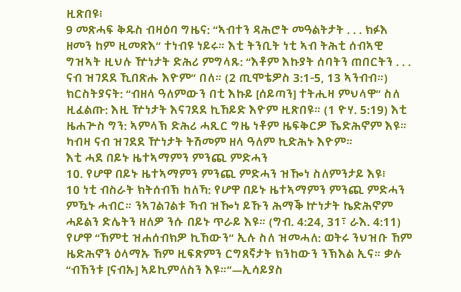ዚጽበዩ፧
9 መጽሓፍ ቅዱስ ብዛዕባ ግዜና: “ኣብተን ዳሕሮት መዓልትታት . . . ክፉእ ዘመን ከም ዚመጽእ” ተነብዩ ነይሩ። እቲ ትንቢት ነቲ ኣብ ትሕቲ ሰብኣዊ ግዝኣት ዚህሉ ዅነታት ድሕሪ ምግላጹ: “እቶም እኩያት ሰባትን ጠበርትን . . . ናብ ዝገደደ ኺበጽሑ እዮም” በለ። (2 ጢሞቴዎስ 3:1-5, 13 ኣንብብ።) ክርስትያናት: “ብዘላ ዓለምውን በቲ እኩይ [ሰይጣን] ተትሒዛ ምህላዋ” ስለ ዚፈልጡ: እዚ ዅነታት እናገደደ ኪኸይድ እዮም ዚጽበዩ። (1 ዮሃ. 5:19) እቲ ዜሐጕስ ግን: ኣምላኽ ድሕሪ ሓጺር ግዜ ነቶም ዜፍቅርዎ ኼድሕኖም እዩ። ካብዛ ናብ ዝገደደ ዅነታት ትሽመም ዘላ ዓለም ኪድሕኑ እዮም።
እቲ ሓደ በይኑ ዜተኣማምን ምንጪ ምድሓን
10. የሆዋ በይኑ ዜተኣማምን ምንጪ ምድሓን ዝዀነ ስለምንታይ እዩ፧
10 ነቲ ብስራት ክትሰብኽ ከለኻ: የሆዋ በይኑ ዜተኣማምን ምንጪ ምድሓን ምዃኑ ሓብር። ንኣገልገልቱ ኻብ ዝዀነ ይኹን ሕማቕ ኵነታት ኬድሕኖም ሓይልን ድሌትን ዘለዎ ንሱ በይኑ ጥራይ እዩ። (ግብ. 4:24, 31፣ ራእ. 4:11) የሆዋ “ኸምቲ ዝሐሰብክዎ ኪኸውን” ኢሉ ስለ ዝመሓለ: ወትሩ ንህዝቡ ኸም ዜድሕኖን ዕላማኡ ኸም ዚፍጽምን ርግጸኛታት ክንከውን ንኽእል ኢና። ቃሉ “ብኸንቱ [ናብኡ] ኣይኪምለስን እዩ።”—ኢሳይያስ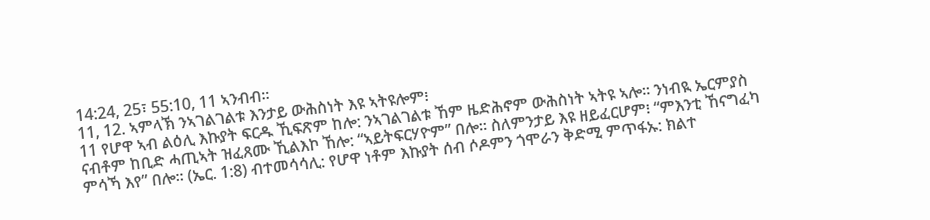14:24, 25፣ 55:10, 11 ኣንብብ።
11, 12. ኣምላኽ ንኣገልገልቱ እንታይ ውሕስነት እዩ ኣትዩሎም፧
11 የሆዋ ኣብ ልዕሊ እኩያት ፍርዱ ኺፍጽም ከሎ: ንኣገልገልቱ ኸም ዜድሕኖም ውሕስነት ኣትዩ ኣሎ። ንነብዪ ኤርምያስ ናብቶም ከቢድ ሓጢኣት ዝፈጸሙ ኺልእኮ ኸሎ: “ኣይትፍርሃዮም” በሎ። ስለምንታይ እዩ ዘይፈርሆም፧ “ምእንቲ ኸናግፈካ ምሳኻ እየ” በሎ። (ኤር. 1:8) ብተመሳሳሊ: የሆዋ ነቶም እኩያት ሰብ ሶዶምን ጎሞራን ቅድሚ ምጥፋኡ: ክልተ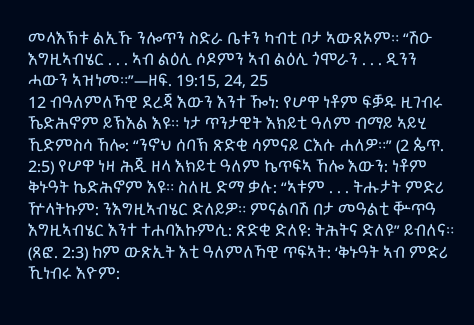መላእኽቱ ልኢኹ ንሎጥን ስድራ ቤቱን ካብቲ ቦታ ኣውጸኦም። “ሽዑ እግዚኣብሄር . . . ኣብ ልዕሊ ሶዶምን ኣብ ልዕሊ ጎሞራን . . . ዲንን ሓውን ኣዝነመ።”—ዘፍ. 19:15, 24, 25
12 ብዓለምለኻዊ ደረጃ እውን እንተ ዀነ: የሆዋ ነቶም ፍቓዱ ዚገብሩ ኼድሕኖም ይኽእል እዩ። ነታ ጥንታዊት እክይቲ ዓለም ብማይ ኣይሂ ኺድምስሳ ኸሎ: “ንኖህ ሰባኽ ጽድቂ ሳምናይ ርእሱ ሐለዎ።” (2 ጴጥ. 2:5) የሆዋ ነዛ ሕጂ ዘላ እክይቲ ዓለም ኬጥፍኣ ኸሎ እውን: ነቶም ቅኑዓት ኬድሕኖም እዩ። ስለዚ ድማ ቃሉ: “ኣቱም . . . ትሑታት ምድሪ ዅላትኩም: ንእግዚኣብሄር ድለይዎ። ምናልባሽ በታ መዓልቲ ቝጥዓ እግዚኣብሄር እንተ ተሐባእኩምሲ: ጽድቂ ድለዩ: ትሕትና ድለዩ” ይብለና። (ጸፎ. 2:3) ከም ውጽኢት እቲ ዓለምለኻዊ ጥፍኣት: ‘ቅኑዓት ኣብ ምድሪ ኺነብሩ እዮም: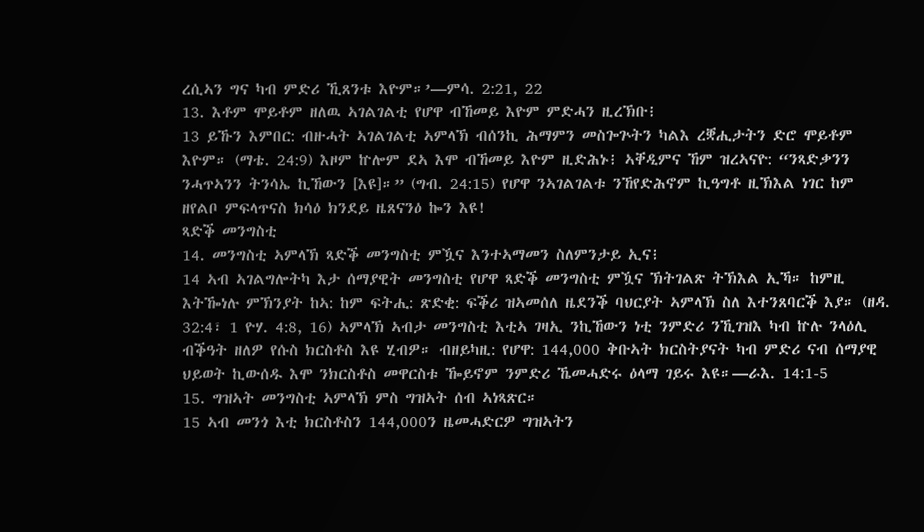ረሲኣን ግና ካብ ምድሪ ኺጸንቱ እዮም።’—ምሳ. 2:21, 22
13. እቶም ሞይቶም ዘለዉ ኣገልገልቲ የሆዋ ብኸመይ እዮም ምድሓን ዚረኽቡ፧
13 ይኹን እምበር: ብዙሓት ኣገልገልቲ ኣምላኽ ብሰንኪ ሕማምን መስጐጕትን ካልእ ረቛሒታትን ድሮ ሞይቶም እዮም። (ማቴ. 24:9) እዞም ኵሎም ደኣ እሞ ብኸመይ እዮም ዚድሕኑ፧ ኣቐዲምና ኸም ዝረኣናዮ: “ንጻድቃንን ንሓጥኣንን ትንሳኤ ኪኸውን [እዩ]።” (ግብ. 24:15) የሆዋ ንኣገልገልቱ ንኸየድሕኖም ኪዓግቶ ዚኽእል ነገር ከም ዘየልቦ ምፍላጥናስ ክሳዕ ክንደይ ዜጸናንዕ ኰን እዩ!
ጻድቕ መንግስቲ
14. መንግስቲ ኣምላኽ ጻድቕ መንግስቲ ምዃና እንተኣማመን ስለምንታይ ኢና፧
14 ኣብ ኣገልግሎትካ እታ ሰማያዊት መንግስቲ የሆዋ ጻድቕ መንግስቲ ምዃና ኽትገልጽ ትኽእል ኢኻ። ከምዚ እትዀነሉ ምኽንያት ከኣ: ከም ፍትሒ: ጽድቂ: ፍቕሪ ዝኣመሰለ ዜደንቕ ባህርያት ኣምላኽ ስለ እተንጸባርቕ እያ። (ዘዳ. 32:4፣ 1 ዮሃ. 4:8, 16) ኣምላኽ ኣብታ መንግስቲ እቲኣ ገዛኢ ንኪኸውን ነቲ ንምድሪ ንኺገዝእ ካብ ኵሉ ንላዕሊ ብቕዓት ዘለዎ የሱስ ክርስቶስ እዩ ሂብዎ። ብዘይካዚ: የሆዋ: 144,000 ቅቡኣት ክርስትያናት ካብ ምድሪ ናብ ሰማያዊ ህይወት ኪውሰዱ እሞ ንክርስቶስ መዋርስቱ ዀይኖም ንምድሪ ኼመሓድሩ ዕላማ ገይሩ እዩ።—ራእ. 14:1-5
15. ግዝኣት መንግስቲ ኣምላኽ ምስ ግዝኣት ሰብ ኣነጻጽር።
15 ኣብ መንጎ እቲ ክርስቶስን 144,000ን ዜመሓድርዎ ግዝኣትን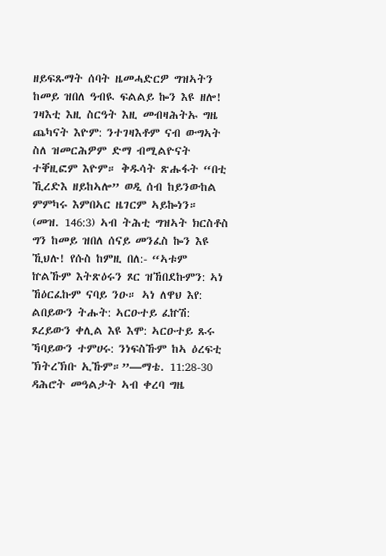ዘይፍጹማት ሰባት ዜመሓድርዎ ግዝኣትን ከመይ ዝበለ ዓብዪ ፍልልይ ኰን እዩ ዘሎ! ገዛእቲ እዚ ስርዓት እዚ መብዛሕትኡ ግዜ ጨካናት እዮም: ንተገዛእቶም ናብ ውግኣት ስለ ዝመርሕዎም ድማ ብሚልዮናት ተቐዚፎም እዮም። ቅዱሳት ጽሑፋት “በቲ ኺረድእ ዘይከኣሎ” ወዲ ሰብ ከይንውከል ምምካሩ እምበኣር ዜገርም ኣይኰነን። (መዝ. 146:3) ኣብ ትሕቲ ግዝኣት ክርስቶስ ግን ከመይ ዝበለ ሰናይ መንፈስ ኰን እዩ ኺህሉ! የሱስ ከምዚ በለ:- “ኣቱም ኵልኹም እትጽዕሩን ጾር ዝኸበደኩምን: ኣነ ኸዕርፈኩም ናባይ ንዑ። ኣነ ለዋህ እየ: ልበይውን ትሑት: ኣርዑተይ ፈኵሽ: ጾረይውን ቀሊል እዩ እሞ: ኣርዑተይ ጹሩ ኻባይውን ተምሀሩ: ንነፍስኹም ከኣ ዕረፍቲ ኽትረኽቡ ኢኹም።”—ማቴ. 11:28-30
ዳሕሮት መዓልታት ኣብ ቀረባ ግዜ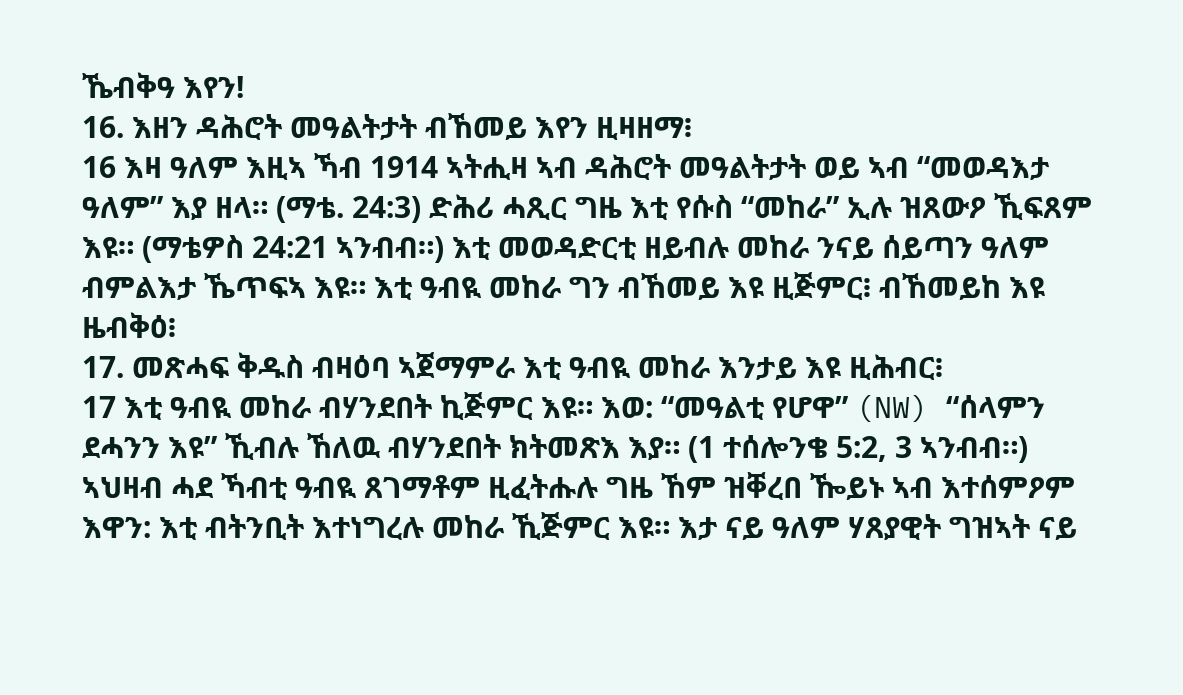ኼብቅዓ እየን!
16. እዘን ዳሕሮት መዓልትታት ብኸመይ እየን ዚዛዘማ፧
16 እዛ ዓለም እዚኣ ኻብ 1914 ኣትሒዛ ኣብ ዳሕሮት መዓልትታት ወይ ኣብ “መወዳእታ ዓለም” እያ ዘላ። (ማቴ. 24:3) ድሕሪ ሓጺር ግዜ እቲ የሱስ “መከራ” ኢሉ ዝጸውዖ ኺፍጸም እዩ። (ማቴዎስ 24:21 ኣንብብ።) እቲ መወዳድርቲ ዘይብሉ መከራ ንናይ ሰይጣን ዓለም ብምልእታ ኼጥፍኣ እዩ። እቲ ዓብዪ መከራ ግን ብኸመይ እዩ ዚጅምር፧ ብኸመይከ እዩ ዜብቅዕ፧
17. መጽሓፍ ቅዱስ ብዛዕባ ኣጀማምራ እቲ ዓብዪ መከራ እንታይ እዩ ዚሕብር፧
17 እቲ ዓብዪ መከራ ብሃንደበት ኪጅምር እዩ። እወ: “መዓልቲ የሆዋ” (NW) “ሰላምን ደሓንን እዩ” ኺብሉ ኸለዉ ብሃንደበት ክትመጽእ እያ። (1 ተሰሎንቄ 5:2, 3 ኣንብብ።) ኣህዛብ ሓደ ኻብቲ ዓብዪ ጸገማቶም ዚፈትሑሉ ግዜ ኸም ዝቐረበ ዀይኑ ኣብ እተሰምዖም እዋን: እቲ ብትንቢት እተነግረሉ መከራ ኺጅምር እዩ። እታ ናይ ዓለም ሃጸያዊት ግዝኣት ናይ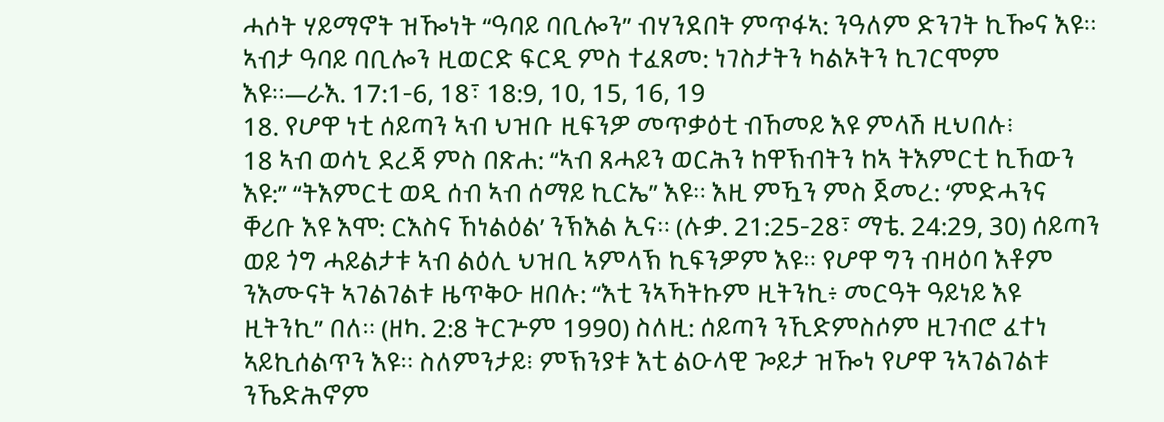ሓሶት ሃይማኖት ዝዀነት “ዓባይ ባቢሎን” ብሃንደበት ምጥፋኣ: ንዓለም ድንገት ኪዀና እዩ። ኣብታ ዓባይ ባቢሎን ዚወርድ ፍርዲ ምስ ተፈጸመ: ነገስታትን ካልኦትን ኪገርሞም እዩ።—ራእ. 17:1-6, 18፣ 18:9, 10, 15, 16, 19
18. የሆዋ ነቲ ሰይጣን ኣብ ህዝቡ ዚፍንዎ መጥቃዕቲ ብኸመይ እዩ ምላሽ ዚህበሉ፧
18 ኣብ ወሳኒ ደረጃ ምስ በጽሐ: “ኣብ ጸሓይን ወርሕን ከዋኽብትን ከኣ ትእምርቲ ኪኸውን እዩ:” “ትእምርቲ ወዲ ሰብ ኣብ ሰማይ ኪርኤ” እዩ። እዚ ምዃን ምስ ጀመረ: ‘ምድሓንና ቐሪቡ እዩ እሞ: ርእስና ኸነልዕል’ ንኽእል ኢና። (ሉቃ. 21:25-28፣ ማቴ. 24:29, 30) ሰይጣን ወይ ጎግ ሓይልታቱ ኣብ ልዕሊ ህዝቢ ኣምላኽ ኪፍንዎም እዩ። የሆዋ ግን ብዛዕባ እቶም ንእሙናት ኣገልገልቱ ዜጥቅዑ ዘበሉ: “እቲ ንኣኻትኩም ዚትንኪ፥ መርዓት ዓይነይ እዩ ዚትንኪ” በለ። (ዘካ. 2:8 ትርጕም 1990) ስለዚ: ሰይጣን ንኺድምስሶም ዚገብሮ ፈተነ ኣይኪሰልጥን እዩ። ስለምንታይ፧ ምኽንያቱ እቲ ልዑላዊ ጐይታ ዝዀነ የሆዋ ንኣገልገልቱ ንኼድሕኖም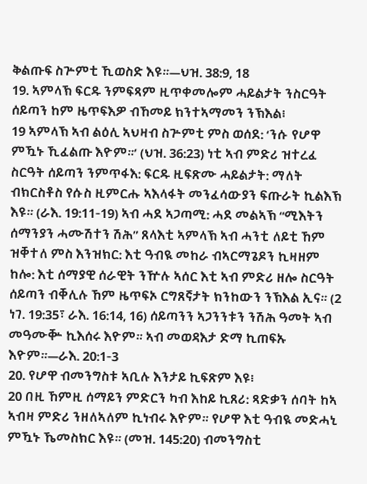ቅልጡፍ ስጕምቲ ኺወስድ እዩ።—ህዝ. 38:9, 18
19. ኣምላኽ ፍርዱ ንምፍጻም ዚጥቀመሎም ሓይልታት ንስርዓት ሰይጣን ከም ዜጥፍእዎ ብኸመይ ክንተኣማመን ንኽእል፧
19 ኣምላኽ ኣብ ልዕሊ ኣህዛብ ስጕምቲ ምስ ወሰደ: ‘ንሱ የሆዋ ምዃኑ ኺፈልጡ እዮም።’ (ህዝ. 36:23) ነቲ ኣብ ምድሪ ዝተረፈ ስርዓት ሰይጣን ንምጥፋእ: ፍርዱ ዚፍጽሙ ሓይልታት: ማለት ብክርስቶስ የሱስ ዚምርሑ ኣእላፋት መንፈሳውያን ፍጡራት ኪልእኽ እዩ። (ራእ. 19:11-19) ኣብ ሓደ ኣጋጣሚ: ሓደ መልኣኽ “ሚእትን ሰማንያን ሓሙሽተን ሽሕ” ጸላእቲ ኣምላኽ ኣብ ሓንቲ ለይቲ ኸም ዝቐተለ ምስ እንዝክር: እቲ ዓብዪ መከራ ብኣርማጌዶን ኪዛዘም ከሎ: እቲ ሰማያዊ ሰራዊት ንዅሉ ኣሰር እቲ ኣብ ምድሪ ዘሎ ስርዓት ሰይጣን ብቐሊሉ ኸም ዜጥፍኦ ርግጸኛታት ክንከውን ንኽእል ኢና። (2 ነገ. 19:35፣ ራእ. 16:14, 16) ሰይጣንን ኣጋንንቱን ንሽሕ ዓመት ኣብ መዓሙቝ ኪእሰሩ እዮም። ኣብ መወዳእታ ድማ ኪጠፍኡ እዮም።—ራእ. 20:1-3
20. የሆዋ ብመንግስቱ ኣቢሉ እንታይ ኪፍጽም እዩ፧
20 በዚ ኸምዚ ሰማይን ምድርን ካብ እከይ ኪጸሪ: ጻድቃን ሰባት ከኣ ኣብዛ ምድሪ ንዘለኣለም ኪነብሩ እዮም። የሆዋ እቲ ዓብዪ መድሓኒ ምዃኑ ኼመስክር እዩ። (መዝ. 145:20) ብመንግስቲ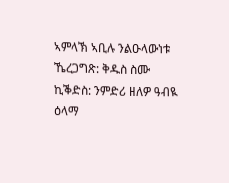ኣምላኽ ኣቢሉ ንልዑላውነቱ ኼረጋግጽ: ቅዱስ ስሙ ኪቕድስ: ንምድሪ ዘለዎ ዓብዪ ዕላማ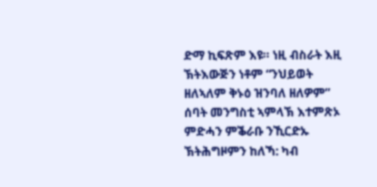ድማ ኪፍጽም እዩ። ነዚ ብስራት እዚ ኽትእውጅን ነቶም “ንህይወት ዘለኣለም ቅኑዕ ዝንባለ ዘለዎም” ሰባት መንግስቲ ኣምላኽ እተምጽኦ ምድሓን ምቕራቡ ንኺርድኡ ኽትሕግዞምን ከለኻ: ካብ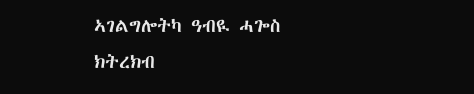ኣገልግሎትካ ዓብዪ ሓጐስ ክትረክብ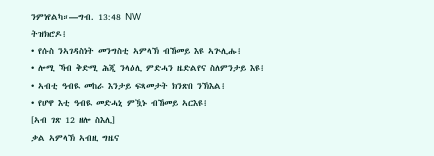ንምነየልካ።—ግብ. 13:48 NW
ትዝክሮዶ፧
• የሱስ ንኣገዳስነት መንግስቲ ኣምላኽ ብኸመይ እዩ ኣጕሊሑ፧
• ሎሚ ኻብ ቅድሚ ሕጂ ንላዕሊ ምድሓን ዜድልየና ስለምንታይ እዩ፧
• ኣብቲ ዓብዪ መከራ እንታይ ፍጻመታት ክንጽበ ንኽእል፧
• የሆዋ እቲ ዓብዪ መድሓኒ ምዃኑ ብኸመይ ኣርእዩ፧
[ኣብ ገጽ 12 ዘሎ ስእሊ]
ቃል ኣምላኽ ኣብዚ ግዜና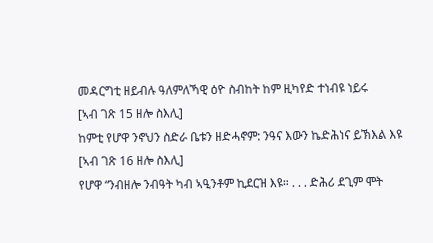መዳርግቲ ዘይብሉ ዓለምለኻዊ ዕዮ ስብከት ከም ዚካየድ ተነብዩ ነይሩ
[ኣብ ገጽ 15 ዘሎ ስእሊ]
ከምቲ የሆዋ ንኖህን ስድራ ቤቱን ዘድሓኖም: ንዓና እውን ኬድሕነና ይኽእል እዩ
[ኣብ ገጽ 16 ዘሎ ስእሊ]
የሆዋ “ንብዘሎ ንብዓት ካብ ኣዒንቶም ኪደርዝ እዩ። . . . ድሕሪ ደጊም ሞት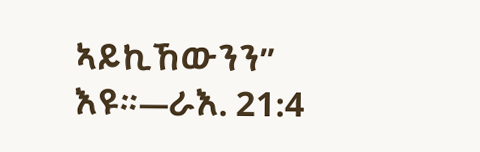ኣይኪኸውንን” እዩ።—ራእ. 21:4